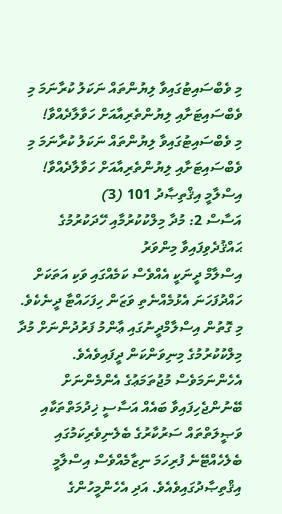މި ވެބްސައިޓުގައިވާ ލިޔުންތައް ނަކަލު ކުރާނަމަ މި ވެބްސައިޓަށާއި ލިޔުންތެރިއާއަށް ހަވާލާދެއްވާ!
މި ވެބްސައިޓުގައިވާ ލިޔުންތައް ނަކަލު ކުރާނަމަ މި ވެބްސައިޓަށާއި ލިޔުންތެރިއާއަށް ހަވާލާދެއްވާ!
އިސްލާމީ އިޤްތިޞާދު 101 (3)
އަސާސް 2: މުދާ މިލްކުކުރުމާއި ހޭދަކުރުމުގެ ޙައްޤުދެވިފައިވާ މިންވަރު
އިސްލާމް ދީނަކީ އެއްވެސް ކަމެއްގައި ވަކި އަތަކަށް ހައްދުފަހަނަ އެޅުމެއްނެތި ވަޒަން ހިފަހައްޓާ ދީނެކެވެ. މި ގޮތުން އިސްލާމްދީނުގައި ޢާންމު ފަރުދުންނަށް މުދާ މިލްކުކުރުމުގެ މިނިވަންކަން ދީފައިވެއެވެ. އެހެންނަމަވެސް މުޖުތަމަޢުގެ އެންމެންނަށް ބޭނުންޖެހިފައިވާ ބައެއް އަސާސީ ޚިދުމަތްތަކާއި ވަޞީލަތްތައް ސަރުކާރުގެ ބެލެނިވެރިކަމުގައި ބެލެހެއްޓޭނެ ފުރިހަމަ ނިޒާމެއްވެސް އިސްލާމީ އިޤްތިޞާދުގައިވެއެވެ. އަދި އެހެންމީހުންގެ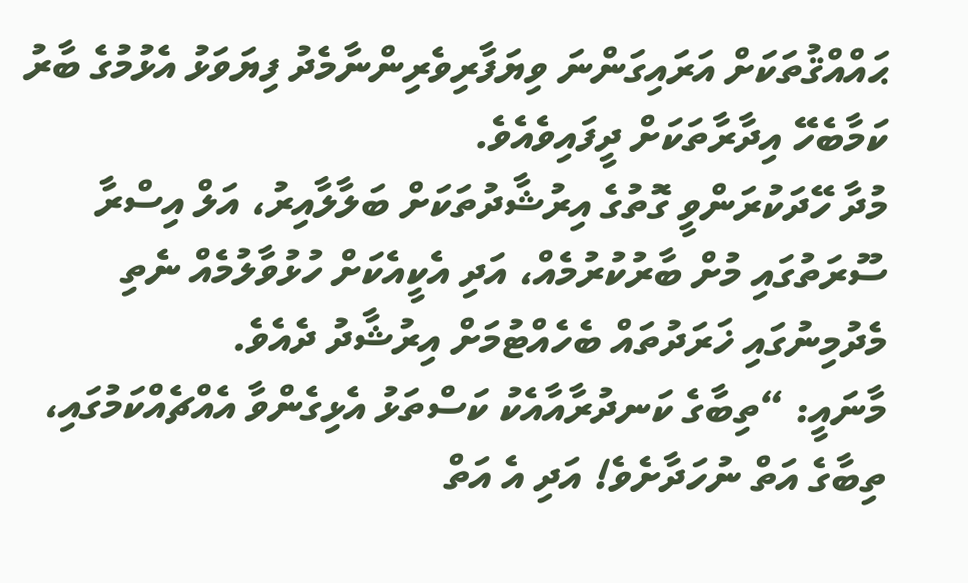ޙައްއްޤުތަކަށް އަރައިގަންނަ ވިޔަފާރިވެރިންނާމެދު ފިޔަވަޅު އެޅުމުގެ ބާރު ކަމާބެހޭ އިދާރާތަކަށް ދީފައިވެއެވެ.
މުދާ ހޭދަކުރަންވީ ގޮތުގެ އިރުޝާދުތަކަށް ބަލާލާއިރު، އަލް އިސްރާ ސޫރަތުގައި މުށް ބާރުކުރުމެއް، އަދި އެކީއެކަށް ހުޅުވާލުމެއް ނެތި މެދުމިނުގައި ޚަރަދުތައް ބެހެއްޓުމަށް އިރުޝާދު ދެއެވެ.
މާނައީ: “ތިބާގެ ކަނދުރާއާއެކު ކަސްތަޅު އެޅިގެންވާ އެއްޗެއްކަމުގައި، ތިބާގެ އަތް ނުހަދާށެވެ! އަދި އެ އަތް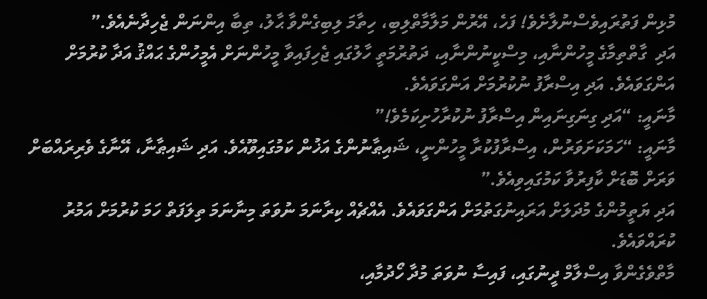މުޅިން ފަތުރައިވެސްނުލާށެވެ! ފަހެ، އޭރުން މަލާމާތްލިބި، ހިތާމަ ލިބިގެންވާ ޙާލު، ތިބާ އިންނަން ޖެހިދާނެއެވެ.”
އަދި  ގާތްތިމާގެ މީހުންނާއި، މިސްކީނުންނާއި، ދަތުރުމަތީ ހާލުގައި ޖެހިފައިވާ މީހުންނަށް އެމީހުންގެ ޙައްޤު އަދާ ކުރުމަށް އަންގަވައެވެ. އަދި އިސްރާފު ނުކުރުމަށް އަންގަވައެވެ.
މާނައީ: “އަދި ގިނަގިނައިން އިސްރާފު ނުކުރާހުށިކަމެވެ!”
މާނައީ: “ހަމަކަށަވަރުން، އިސްރާފުކުރާ މީހުންނީ، ޝައިޠާނުންގެ އަޚުން ކަމުގައިވޫއެވެ. އަދި ޝައިޠާނާ، އޭނާގެ ވެރިރައްބަށް ވަރަށް ބޮޑަށް ކާފިރުވާ ކަމުގައިވިއެވެ.”
އަދި ޔަތީމުންގެ މުދަލަށް އަރައިނުގަތުމަށް އަންގަވައެވެ. އެއްޗެއް ކިރާނަމަ ނުވަތަ މިނާނަމަ ތިލަފަތް ހަމަ ކުރުމަށް އަމުރު ކުރައްވައެވެ.
މާތްވެގެންވާ އިސްލާމް ދީނުގައި، ފައިސާ ނުވަތަ މުދާ ހޯދުމާއި،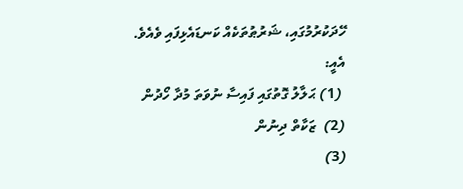ހޭދަކުރުމުގައި، ޝަރުޠުތަކެއް ކަނޑައެޅިފައި ވެއެވެ.
އެއީ:
 (1) ޙަލާލު ގޮތުގައި ފައިސާ ނުވަތަ މުދާ ހޯދުން
(2)  ޒަކާތް ދިނުން
(3)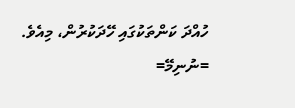ހުއްދަ ކަންތަކުގައި ހޭދަކުރުން، މިއެވެ.
=ނުނިމޭ=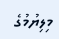މިލިޔުމުގެ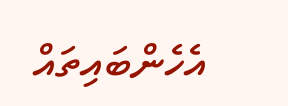އެހެންބައިތައް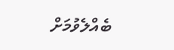ބެއްލެވުމަށް